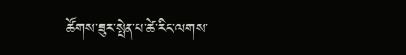ཚོགས་ཟུར་སྤེན་པ་ཚེ་རིང་ལགས་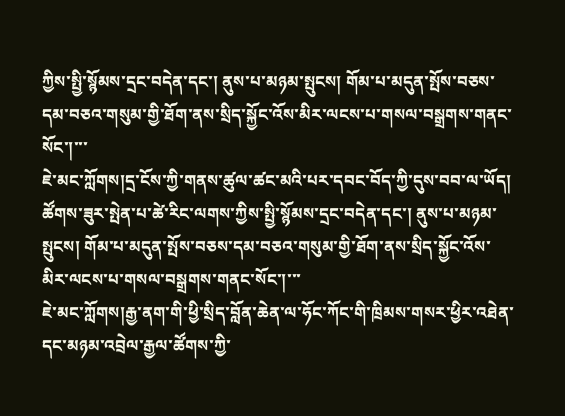ཀྱིས་སྤྱི་སྙོམས་དྲང་བདེན་དང་། ནུས་པ་མཉམ་སྤུངས། གོམ་པ་མདུན་སྤོས་བཅས་དམ་བཅའ་གསུམ་གྱི་ཐོག་ནས་སྲིད་སྐྱོང་འོས་མིར་ལངས་པ་གསལ་བསྒྲགས་གནང་སོང་།་་་
ཇེ་མང་ཀློགས།དྲ་ངོས་ཀྱི་གནས་ཚུལ་ཚང་མའི་པར་དབང་བོད་ཀྱི་དུས་བབ་ལ་ཡོད།
ཚོགས་ཟུར་སྤེན་པ་ཚེ་རིང་ལགས་ཀྱིས་སྤྱི་སྙོམས་དྲང་བདེན་དང་། ནུས་པ་མཉམ་སྤུངས། གོམ་པ་མདུན་སྤོས་བཅས་དམ་བཅའ་གསུམ་གྱི་ཐོག་ནས་སྲིད་སྐྱོང་འོས་མིར་ལངས་པ་གསལ་བསྒྲགས་གནང་སོང་།་་་
ཇེ་མང་ཀློགས།རྒྱ་ནག་གི་ཕྱི་སྲིད་བློན་ཆེན་ལ་ཧོང་ཀོང་གི་ཁྲིམས་གསར་ཕྱིར་འཐེན་དང་མཉམ་འབྲེལ་རྒྱལ་ཚོགས་ཀྱི་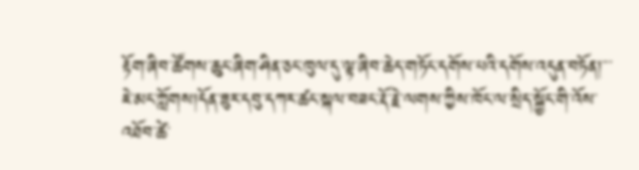རྟོག་ཞིབ་ཚོགས་ཆུང་ཞིག་ཤིན་ཅང་ཁུལ་དུ་ལྟ་ཞིབ་ཆེད་གཏོང་དགོས་པའི་དགོས་འདུན་བཏོན།་་་
ཇེ་མང་ཀློགས།དོན་ཟུར་དབུ་དཀར་ཚང་སྐལ་བཟང་རྡོ་རྗེ་ལགས་ཀྱིས་ཁོང་ལ་སྲིད་སྐྱོང་གི་འོས་འཐོབ་ཚེ་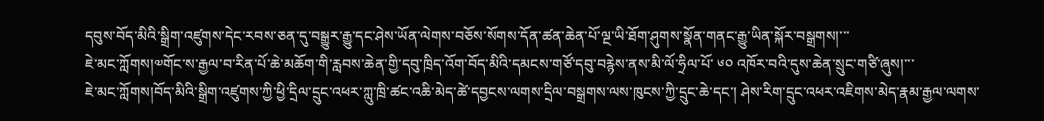དབུས་བོད་མིའི་སྒྲིག་འཛུགས་དེང་རབས་ཅན་དུ་བསྒྱུར་རྒྱུ་དང་ཤེས་ཡོན་ལེགས་བཅོས་སོགས་དོན་ཚན་ཆེན་པོ་ལྔ་ཡི་ཐོག་ཤུགས་སྣོན་གནང་རྒྱུ་ཡིན་སྐོར་བསྒྲགས།་་་
ཇེ་མང་ཀློགས།༧གོང་ས་རྒྱལ་བ་རིན་པོ་ཆེ་མཆོག་གི་རླབས་ཆེན་གྱི་དབུ་ཁྲིད་འོག་བོད་མིའི་དམངས་གཙོ་དབུ་བརྙེས་ནས་མི་ལོ་ཧྲིལ་པོ་ ༦༠ འཁོར་བའི་དུས་ཆེན་སྲུང་གཙི་ཞུས།་་་
ཇེ་མང་ཀློགས།བོད་མིའི་སྒྲིག་འཛུགས་ཀྱི་ཕྱི་དྲིལ་དྲུང་འཕར་ཀླུ་ཁྲི་ཚང་འཆི་མེད་ཚེ་དབྱངས་ལགས་དྲིལ་བསྒྲགས་ལས་ཁུངས་ཀྱི་དྲུང་ཆེ་དང་། ཤེས་རིག་དྲུང་འཕར་འཇིགས་མེད་རྣམ་རྒྱལ་ལགས་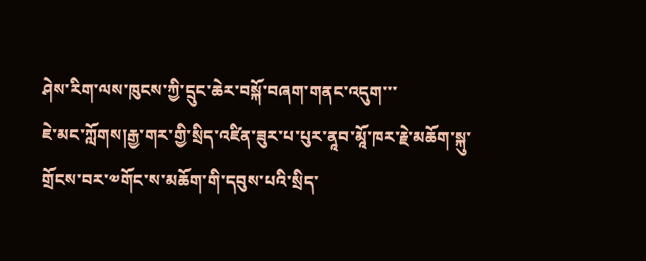ཤེས་རིག་ལས་ཁུངས་ཀྱི་དྲུང་ཆེར་བསྐོ་བཞག་གནང་འདུག་་་
ཇེ་མང་ཀློགས།རྒྱ་གར་གྱི་སྲིད་འཛིན་ཟུར་པ་པུར་ནཱབ་མཱོ་ཁར་རྗེ་མཆོག་སྐུ་གྲོངས་བར་༧གོང་ས་མཆོག་གི་དབུས་པའི་སྲིད་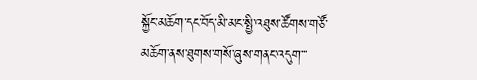སྐྱོང་མཆོག་དང་བོད་མི་མང་སྤྱི་འཐུས་ཚོགས་གཙོ་མཆོག་ནས་ཐུགས་གསོ་ཞུས་གནང་འདུག་་་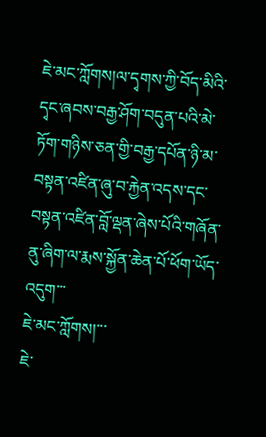ཇེ་མང་ཀློགས།ལ་དྭགས་ཀྱི་བོད་མིའི་དྭང་ཞབས་བརྒྱ་ཤོག་བདུན་པའི་མེ་ཏོག་གཉིས་ཅན་གྱི་བརྒྱ་དཔོན་ཉི་མ་བསྟན་འཛིན་ཞུ་བ་རྐྱེན་འདས་དང་བསྟན་འཛིན་བློ་ལྡན་ཞེས་པོའི་གཞོན་ནུ་ཞིག་ལ་རྨས་སྐྱོན་ཆེན་པོ་ཕོག་ཡོད་འདུག་་་
ཇེ་མང་ཀློགས།་་་
ཇེ་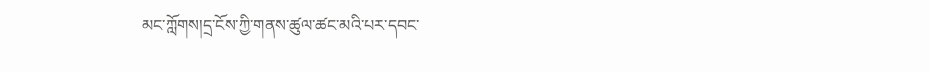མང་ཀློགས།དྲ་ངོས་ཀྱི་གནས་ཚུལ་ཚང་མའི་པར་དབང་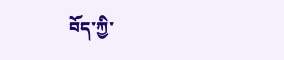བོད་ཀྱི་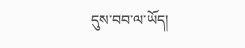དུས་བབ་ལ་ཡོད།